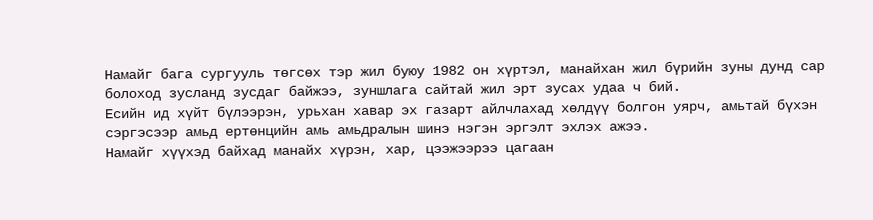Намайг бага сургууль төгсөх тэр жил буюу 1982 он хүртэл, манайхан жил бүрийн зуны дунд сар болоход зусланд зусдаг байжээ, зуншлага сайтай жил эрт зусах удаа ч бий.
Есийн ид хүйт бүлээрэн, урьхан хавар эх газарт айлчлахад хөлдүү болгон уярч, амьтай бүхэн сэргэсээр амьд ертөнцийн амь амьдралын шинэ нэгэн эргэлт эхлэх ажээ.
Намайг хүүхэд байхад манайх хүрэн, хар, цээжээрээ цагаан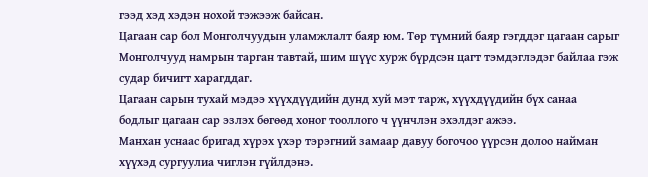гээд хэд хэдэн нохой тэжээж байсан.
Цагаан сар бол Монголчуудын уламжлалт баяр юм. Төр түмний баяр гэгддэг цагаан сарыг Монголчууд намрын тарган тавтай, шим шүүс хурж бүрдсэн цагт тэмдэглэдэг байлаа гэж судар бичигт харагддаг.
Цагаан сарын тухай мэдээ хүүхдүүдийн дунд хуй мэт тарж, хүүхдүүдийн бүх санаа бодлыг цагаан сар эзлэх бөгөөд хоног тооллого ч үүнчлэн эхэлдэг ажээ.
Манхан уснаас бригад хүрэх үхэр тэрэгний замаар давуу богочоо үүрсэн долоо найман хүүхэд сургуулиа чиглэн гүйлдэнэ.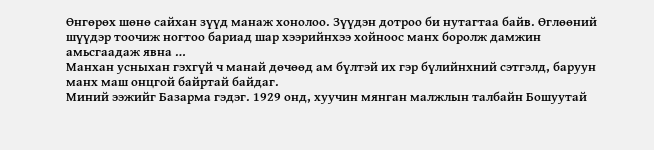Өнгөрөх шөнө сайхан зүүд манаж хонолоо. Зүүдэн дотроо би нутагтаа байв. Өглөөний шүүдэр тоочиж ногтоо бариад шар хээрийнхээ хойноос манх боролж дамжин амьсгаадаж явна …
Манхан усныхан гэхгүй ч манай дөчөөд ам бүлтэй их гэр бүлийнхний сэтгэлд, баруун манх маш онцгой байртай байдаг.
Миний ээжийг Базарма гэдэг. 1929 онд, хуучин мянган малжлын талбайн Бошуутай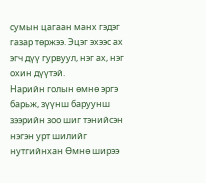сумын цагаан манх гэдэг газар төржээ. Эцэг эхээс ах эгч дүү гурвуул, нэг ах, нэг охин дүүтэй.
Нарийн голын өмнө эргэ барьж, зүүнш баруунш зээрийн зоо шиг тэнийсэн нэгэн урт шилийг нутгийнхан Өмнө ширээ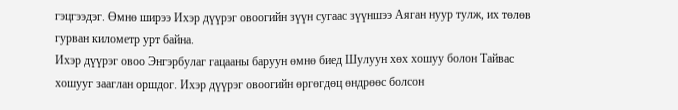гэцгээдэг. Өмнө ширээ Ихэр дүүрэг овоогийн зүүн сугаас зүүншээ Аяган нуур тулж, их төлөв гурван километр урт байна.
Ихэр дүүрэг овоо Энгэрбулаг гацааны баруун өмнө биед Шулуун хөх хошуу болон Тайвас хошууг зааглан оршдог. Ихэр дүүрэг овоогийн өргөгдөц өндрөөс болсон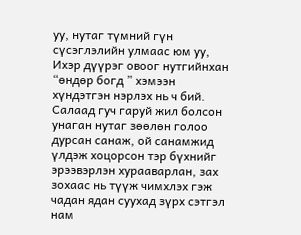уу, нутаг түмний гүн сүсэглэлийн улмаас юм уу, Ихэр дүүрэг овоог нутгийнхан “өндөр богд ” хэмээн хүндэтгэн нэрлэх нь ч бий.
Салаад гуч гаруй жил болсон унаган нутаг зөөлөн голоо дурсан санаж, ой санамжид үлдэж хоцорсон тэр бүхнийг эрээвэрлэн хурааварлан, зах зохаас нь түүж чимхлэх гэж чадан ядан суухад зүрх сэтгэл нам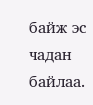байж эс чадан байлаа.